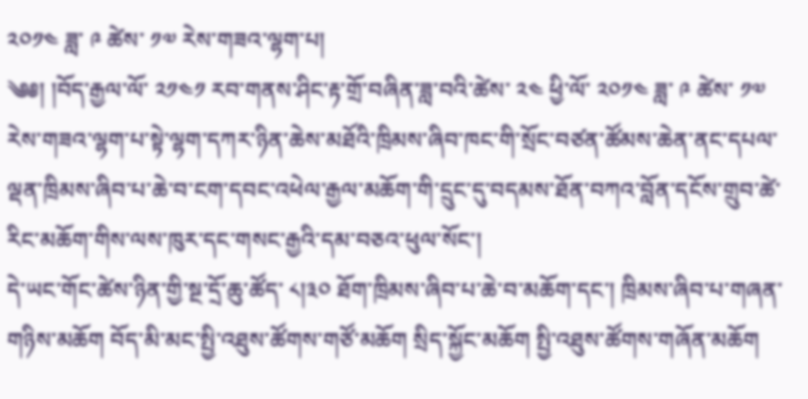༢༠༡༤ ཟླ་ ༩ ཚེས་ ༡༧ རེས་གཟའ་ལྷག་པ།
༄༅། །བོད་རྒྱལ་ལོ་ ༢༡༤༡ རབ་གནས་ཤིང་རྟ་གྲོ་བཞིན་ཟླ་བའི་ཚེས་ ༢༤ ཕྱི་ལོ་ ༢༠༡༤ ཟླ་ ༩ ཚེས་ ༡༧ རེས་གཟའ་ལྷག་པ་སྟེ་ལྷག་དཀར་ཉིན་ཆེས་མཐོའི་ཁྲིམས་ཞིབ་ཁང་གི་སྲོང་བཙན་ཚོམས་ཆེན་ནང་དཔལ་ལྡན་ཁྲིམས་ཞིབ་པ་ཆེ་བ་ངག་དབང་འཕེལ་རྒྱལ་མཆོག་གི་དྲུང་དུ་བདམས་ཐོན་བཀའ་བློན་དངོས་གྲུབ་ཚེ་རིང་མཆོག་གིས་ལས་ཁུར་དང་གསང་རྒྱའི་དམ་བཅའ་ཕུལ་སོང་།
དེ་ཡང་གོང་ཚེས་ཉིན་གྱི་སྔ་དྲོ་ཆུ་ཚོད་ ༨།༣༠ ཐོག་ཁྲིམས་ཞིབ་པ་ཆེ་བ་མཆོག་དང་། ཁྲིམས་ཞིབ་པ་གཞན་གཉིས་མཆོག བོད་མི་མང་སྤྱི་འཐུས་ཚོགས་གཙོ་མཆོག སྲིད་སྐྱོང་མཆོག སྤྱི་འཐུས་ཚོགས་གཞོན་མཆོག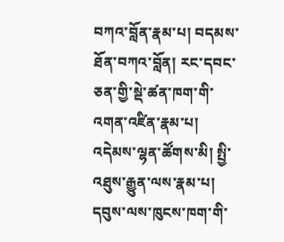བཀའ་བློན་རྣམ་པ། བདམས་ཐོན་བཀའ་བློན། རང་དབང་ཅན་གྱི་སྡེ་ཚན་ཁག་གི་འགན་འཛིན་རྣམ་པ། འདེམས་ལྷན་ཚོགས་མི། སྤྱི་འཐུས་རྒྱུན་ལས་རྣམ་པ། དབུས་ལས་ཁུངས་ཁག་གི་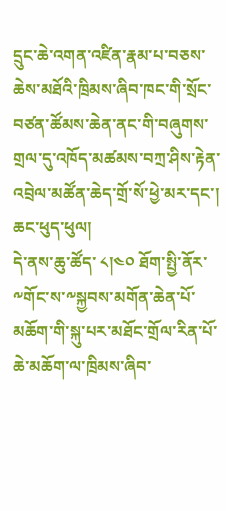དྲུང་ཆེ་འགན་འཛིན་རྣམ་པ་བཅས་ཆེས་མཐོའི་ཁྲིམས་ཞིབ་ཁང་གི་སྲོང་བཙན་ཚོམས་ཆེན་ནང་གི་བཞུགས་གྲལ་དུ་འཁོད་མཚམས་བཀྲ་ཤིས་རྟེན་འབྲེལ་མཚོན་ཆེད་གྲོ་སོ་ཕྱེ་མར་དང་། ཆང་ཕུད་ཕུལ།
དེ་ནས་ཆུ་ཚོད་ ༨།༤༠ ཐོག་སྤྱི་ནོར་༸གོང་ས་༸སྐྱབས་མགོན་ཆེན་པོ་མཆོག་གི་སྐུ་པར་མཐོང་གྲོལ་རིན་པོ་ཆེ་མཆོག་ལ་ཁྲིམས་ཞིབ་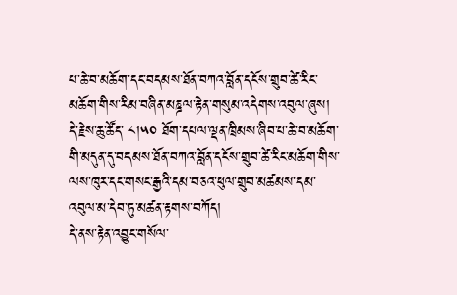པ་ཆེ་བ་མཆོག་དང་བདམས་ཐོན་བཀའ་བློན་དངོས་གྲུབ་ཚེ་རིང་མཆོག་གིས་རིམ་བཞིན་མཎྜལ་རྟེན་གསུམ་འདེགས་འབུལ་ཞུས། དེ་རྗེས་ཆུ་ཚོད་ ༨།༥༠ ཐོག་དཔལ་ལྡན་ཁྲིམས་ཞིབ་པ་ཆེ་བ་མཆོག་གི་མདུན་དུ་བདམས་ཐོན་བཀའ་བློན་དངོས་གྲུབ་ཚེ་རིང་མཆོག་གིས་ལས་ཁུར་དང་གསང་རྒྱའི་དམ་བཅའ་ཕུལ་གྲུབ་མཚམས་དམ་འབུལ་མ་དེབ་ཏུ་མཚན་རྟགས་བཀོད།
དེ་ནས་རྟེན་འབྱུང་གསོལ་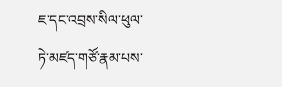ཇ་དང་འབྲས་སིལ་ཕུལ་ཏེ་མཛད་གཙོ་རྣམ་པས་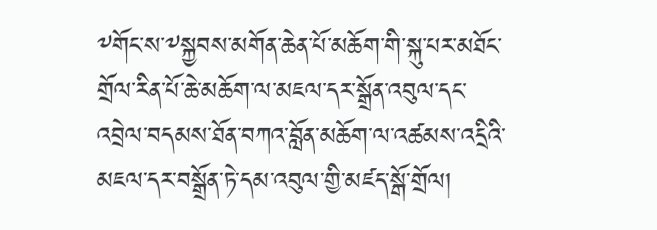༸གོང་ས་༸སྐྱབས་མགོན་ཆེན་པོ་མཆོག་གི་སྐུ་པར་མཐོང་གྲོལ་རིན་པོ་ཆེ་མཆོག་ལ་མཇལ་དར་སྒྲོན་འབུལ་དང་འབྲེལ་བདམས་ཐོན་བཀའ་བློན་མཆོག་ལ་འཚམས་འདྲིའི་མཇལ་དར་བསྒྲོན་ཏེ་དམ་འབུལ་གྱི་མཛད་སྒོ་གྲོལ།